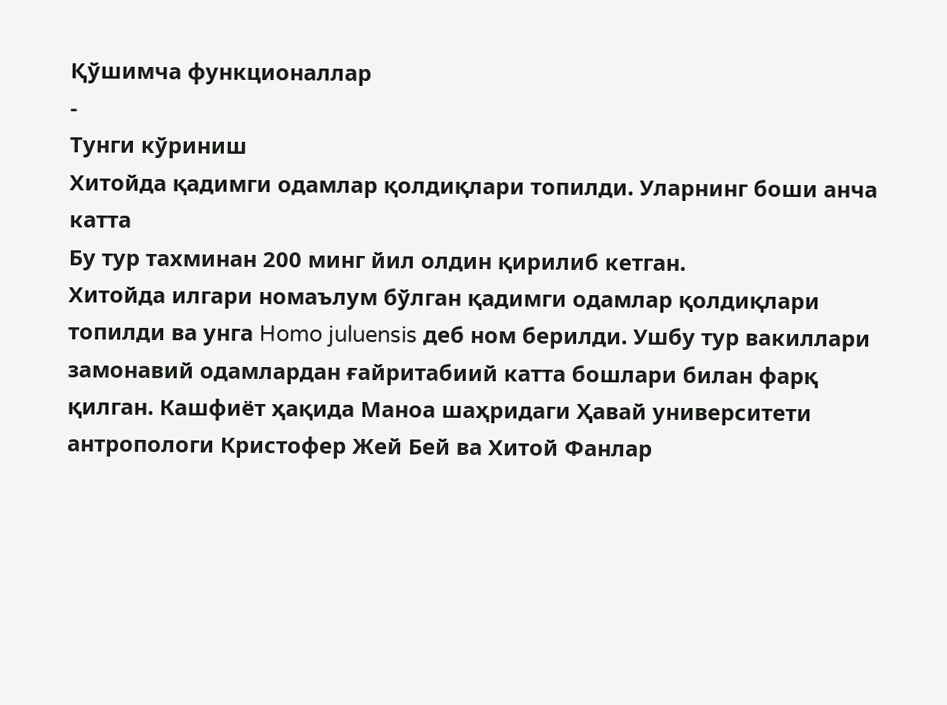Қўшимча функционаллар
-
Тунги кўриниш
Хитойда қадимги одамлар қолдиқлари топилди. Уларнинг боши анча катта
Бу тур тахминан 200 минг йил олдин қирилиб кетган.
Хитойда илгари номаълум бўлган қадимги одамлар қолдиқлари топилди ва унга Homo juluensis деб ном берилди. Ушбу тур вакиллари замонавий одамлардан ғайритабиий катта бошлари билан фарқ қилган. Кашфиёт ҳақида Маноа шаҳридаги Ҳавай университети антропологи Кристофер Жей Бей ва Хитой Фанлар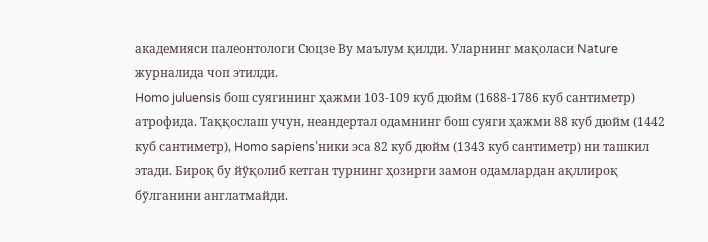академияси палеонтологи Сюцзе Ву маълум қилди. Уларнинг мақоласи Nature журналида чоп этилди.
Homo juluensis бош суягининг ҳажми 103-109 куб дюйм (1688-1786 куб сантиметр) атрофида. Таққослаш учун, неандертал одамнинг бош суяги ҳажми 88 куб дюйм (1442 куб сантиметр), Homo sapiens’ники эса 82 куб дюйм (1343 куб сантиметр) ни ташкил этади. Бироқ бу йўқолиб кетган турнинг ҳозирги замон одамлардан ақллироқ бўлганини англатмайди.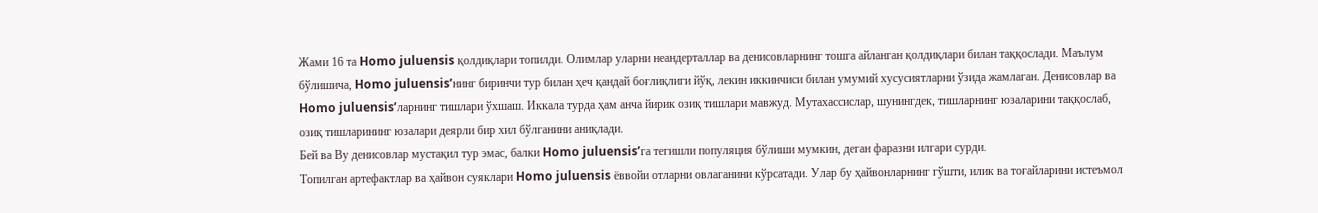Жами 16 та Homo juluensis қолдиқлари топилди. Олимлар уларни неандерталлар ва денисовларнинг тошга айланган қолдиқлари билан таққослади. Маълум бўлишича, Homo juluensis’нинг биринчи тур билан ҳеч қандай боғлиқлиги йўқ, лекин иккинчиси билан умумий хусусиятларни ўзида жамлаган. Денисовлар ва Homo juluensis’ларнинг тишлари ўхшаш. Иккала турда ҳам анча йирик озиқ тишлари мавжуд. Мутахассислар, шунингдек, тишларнинг юзаларини таққослаб, озиқ тишларининг юзалари деярли бир хил бўлганини аниқлади.
Бей ва Ву денисовлар мустақил тур эмас, балки Homo juluensis’га тегишли популяция бўлиши мумкин, деган фаразни илгари сурди.
Топилган артефактлар ва ҳайвон суяклари Homo juluensis ёввойи отларни овлаганини кўрсатади. Улар бу ҳайвонларнинг гўшти, илик ва тоғайларини истеъмол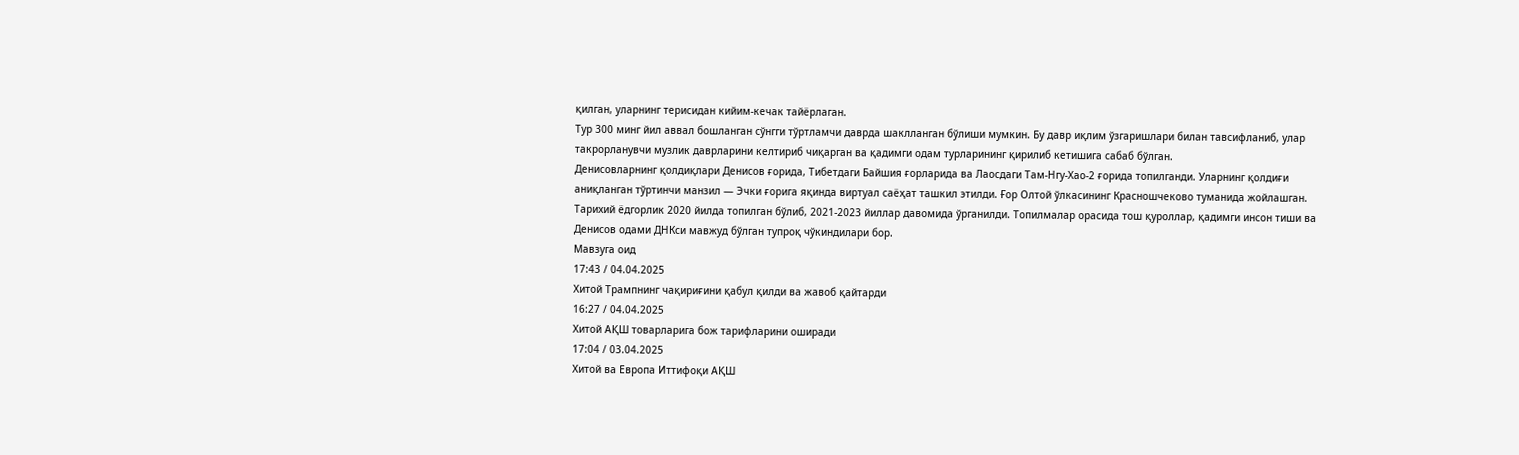қилган, уларнинг терисидан кийим-кечак тайёрлаган.
Тур 300 минг йил аввал бошланган сўнгги тўртламчи даврда шаклланган бўлиши мумкин. Бу давр иқлим ўзгаришлари билан тавсифланиб, улар такрорланувчи музлик даврларини келтириб чиқарган ва қадимги одам турларининг қирилиб кетишига сабаб бўлган.
Денисовларнинг қолдиқлари Денисов ғорида, Тибетдаги Байшия ғорларида ва Лаосдаги Там-Нгу-Хао-2 ғорида топилганди. Уларнинг қолдиғи аниқланган тўртинчи манзил — Эчки ғорига яқинда виртуал саёҳат ташкил этилди. Ғор Олтой ўлкасининг Красношчеково туманида жойлашган. Тарихий ёдгорлик 2020 йилда топилган бўлиб, 2021-2023 йиллар давомида ўрганилди. Топилмалар орасида тош қуроллар, қадимги инсон тиши ва Денисов одами ДНКси мавжуд бўлган тупроқ чўкиндилари бор.
Мавзуга оид
17:43 / 04.04.2025
Хитой Трампнинг чақириғини қабул қилди ва жавоб қайтарди
16:27 / 04.04.2025
Хитой АҚШ товарларига бож тарифларини оширади
17:04 / 03.04.2025
Хитой ва Европа Иттифоқи АҚШ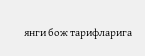янги бож тарифларига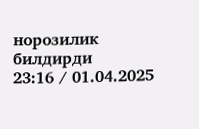норозилик билдирди
23:16 / 01.04.2025